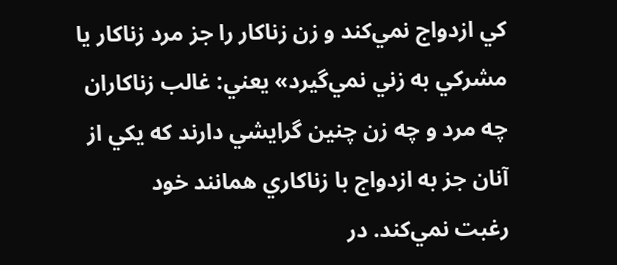كي‌ ازدواج‌ نمي‌كند و زن‌ زناكار را جز مرد زناكار يا مشركي‌ به‌ زني‌ نمي‌گيرد» يعني: غالب‌ زناكاران‌ چه‌ مرد و چه‌ زن‌ چنين ‌گرايشي‌ دارند كه‌ يكي‌ از آنان‌ جز به‌ ازدواج‌ با زناكاري‌ همانند خود رغبت ‌نمي‌كند. در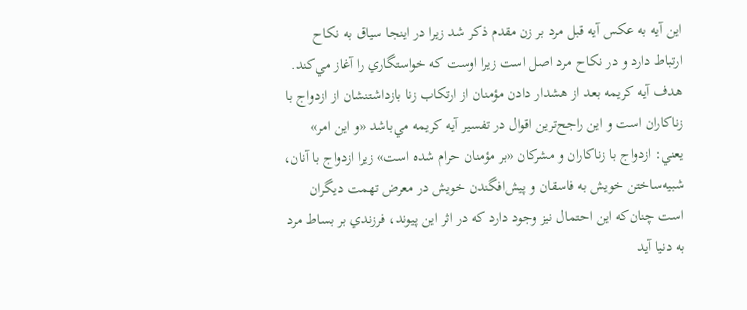اين‌ آيه‌ به‌ عكس‌ آيه‌ قبل‌ مرد بر زن‌ مقدم‌ ذكر شد زيرا در اينجا سياق‌ به‌ نكاح‌ ارتباط دارد و در نكاح‌ مرد اصل‌ است‌ زيرا اوست‌ كه‌ خواستگاري‌ را آغاز مي‌كند.
هدف‌ آيه‌ كريمه‌ بعد از هشدار دادن‌ مؤمنان‌ از ارتكاب‌ زنا بازداشتنشان‌ از ازدواج‌ با زناكاران‌ است‌ و اين‌ راجح‌ترين‌ اقوال‌ در تفسير آيه‌ كريمه‌ مي‌باشد «و اين‌ امر» يعني: ازدواج‌ با زناكاران‌ و مشركان‌ «بر مؤمنان‌ حرام‌ شده‌ است‌» زيرا ازدواج‌ با آنان‌، شبيه‌ساختن‌ خويش‌ به‌ فاسقان‌ و پيش‌افگندن‌ خويش‌ در معرض ‌تهمت‌ ديگران‌ است‌ چنان‌كه‌ اين‌ احتمال‌ نيز وجود دارد كه‌ در اثر اين‌ پيوند، فرزندي‌ بر بساط مرد به‌ دنيا آيد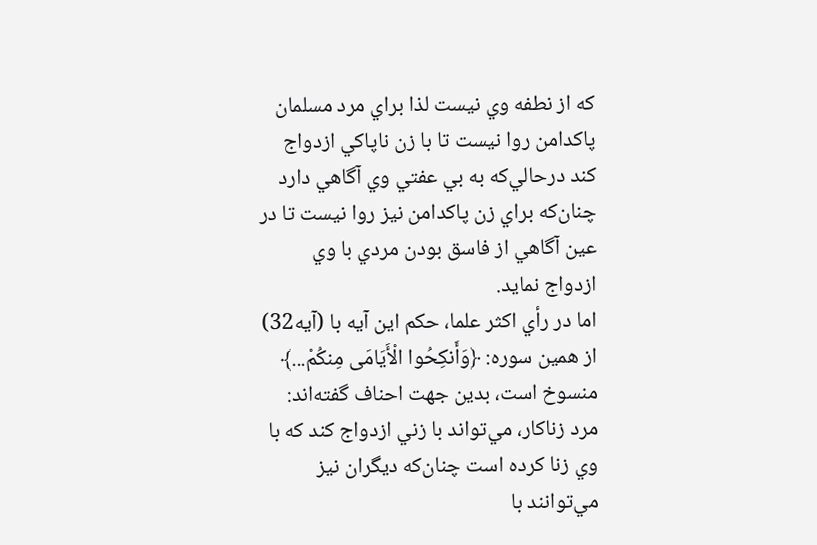كه‌ از نطفه‌ وي‌ نيست‌ لذا براي‌ مرد مسلمان‌ پاكدامن‌ روا نيست‌ تا با زن‌ ناپاكي‌ ازدواج‌ كند درحالي‌كه‌ به‌ بي‌ عفتي‌ وي‌ آگاهي‌ دارد چنان‌كه‌ براي‌ زن‌ پاكدامن‌ نيز روا نيست‌ تا در عين‌ آگاهي‌ از فاسق‌ بودن‌ مردي ‌با وي‌ ازدواج‌ نمايد.
اما در رأي‌ اكثر علما، حكم‌ اين‌ آيه‌ با (آيه‌32) از همين‌ سوره: ﴿وَأَنكِحُوا الْأَيَامَى مِنكُمْ...﴾ منسوخ‌ است‌، بدين‌ جهت‌ احناف‌ گفته‌اند: مرد زناكار، مي‌تواند با زني‌ ازدواج‌ كند كه‌ با وي‌ زنا كرده ‌است‌ چنان‌كه‌ ديگران‌ نيز مي‌توانند با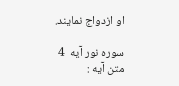او ازدواج‌ نمايند.

سوره نور آيه  4
متن آيه :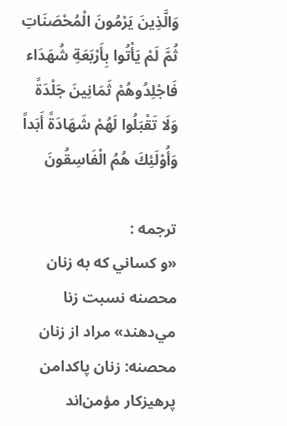وَالَّذِينَ يَرْمُونَ الْمُحْصَنَاتِ ثُمَّ لَمْ يَأْتُوا بِأَرْبَعَةِ شُهَدَاء فَاجْلِدُوهُمْ ثَمَانِينَ جَلْدَةً وَلَا تَقْبَلُوا لَهُمْ شَهَادَةً أَبَداً وَأُوْلَئِكَ هُمُ الْفَاسِقُونَ

ترجمه :
«و كساني‌ كه‌ به‌ زنان‌ محصنه‌ نسبت‌ زنا مي‌دهند» مراد از زنان‌ محصنه: زنان‌ پاكدامن‌ پرهيزكار مؤمن‌اند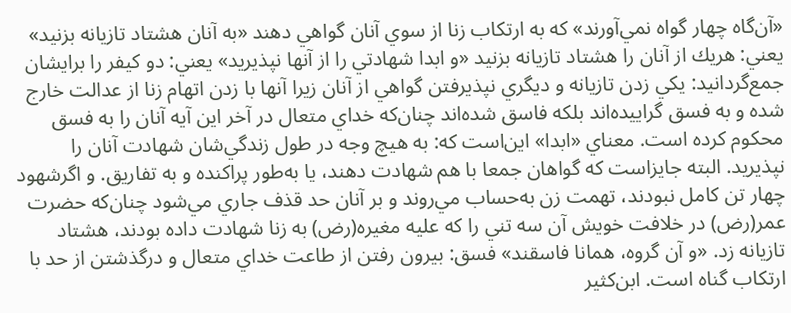«آن‌گاه‌ چهار گواه‌ نمي‌آورند» كه‌ به‌ ارتكاب‌ زنا از سوي ‌آنان‌ گواهي‌ دهند «به‌ آنان‌ هشتاد تازيانه‌ بزنيد» يعني: هريك‌ از آنان‌ را هشتاد تازيانه‌ بزنيد «و ابدا شهادتي‌ را از آنها نپذيريد» يعني: دو كيفر را برايشان‌ جمع‌گردانيد: يكي‌ زدن‌ تازيانه‌ و ديگري‌ نپذيرفتن‌ گواهي‌ از آنان‌ زيرا آنها با زدن‌ اتهام ‌زنا از عدالت‌ خارج‌ شده‌ و به‌ فسق‌ گراييده‌اند بلكه‌ فاسق‌ شده‌اند چنان‌كه‌ خداي‌ متعال‌ در آخر اين‌ آيه‌ آنان‌ را به‌ فسق‌ محكوم‌ كرده‌ است‌. معناي‌ «ابدا» اين‌است‌ كه: به‌ هيچ‌ وجه‌ در طول‌ زندگي‌شان‌ شهادت‌ آنان‌ را نپذيريد. البته‌ جايزاست‌ كه‌ گواهان‌ جمعا با هم‌ شهادت‌ دهند، يا به‌طور پراكنده‌ و به‌ تفاريق‌. و اگرشهود چهار تن‌ كامل‌ نبودند، تهمت‌ زن‌ به‌حساب‌ مي‌روند و بر آنان‌ حد قذف‌ جاري‌ مي‌شود چنان‌كه‌ حضرت‌ عمر(رض) در خلافت‌ خويش‌ آن‌ سه‌ تني‌ را كه‌ عليه‌ مغيره‌(رض) به‌ زنا شهادت‌ داده‌ بودند، هشتاد تازيانه‌ زد. «و آن‌ گروه‌، همانا فاسقند» فسق: بيرون ‌رفتن‌ از طاعت‌ خداي‌ متعال‌ و درگذشتن‌ از حد با ارتكاب ‌گناه‌ است‌. ابن‌كثير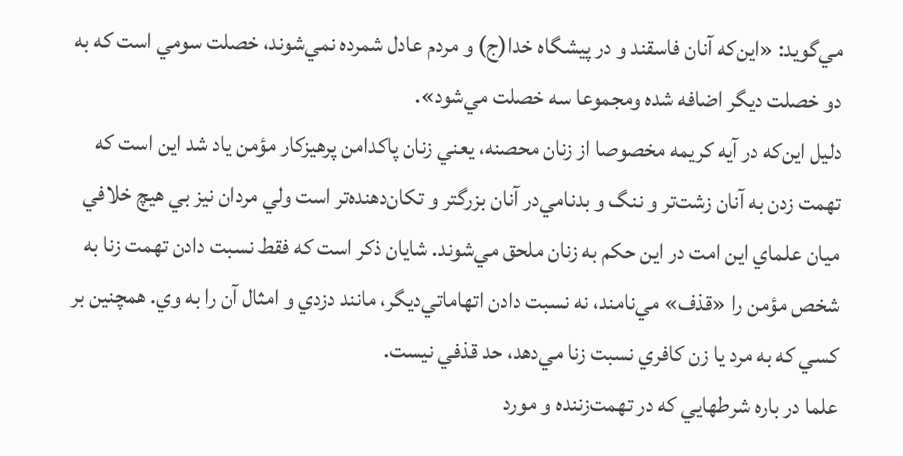مي‌گويد: «اين‌كه‌ آنان‌ فاسقند و در پيشگاه‌ خدا(ج) و مردم‌ عادل‌ شمرده‌ نمي‌شوند، خصلت‌ سومي‌ است‌ كه‌ به‌ دو خصلت‌ ديگر اضافه‌ شده‌ ومجموعا سه‌ خصلت‌ مي‌شود».
دليل‌ اين‌كه‌ در آيه‌ كريمه‌ مخصوصا از زنان‌ محصنه‌، يعني‌ زنان‌ پاكدامن ‌پرهيزكار مؤمن‌ ياد شد اين‌ است‌ كه‌ تهمت ‌زدن‌ به‌ آنان‌ زشت‌تر و ننگ‌ و بدنامي‌در آنان‌ بزرگتر و تكان‌دهنده‌تر است‌ ولي‌ مردان‌ نيز بي‌ هيچ‌ خلافي‌ ميان‌ علماي ‌اين‌ امت‌ در اين‌ حكم‌ به‌ زنان‌ ملحق‌ مي‌شوند. شايان‌ ذكر است‌ كه‌ فقط نسبت ‌دادن‌ تهمت‌ زنا به‌ شخص‌ مؤمن‌ را «قذف‌» مي‌نامند، نه‌ نسبت ‌دادن ‌اتهاماتي‌ديگر، مانند دزدي‌ و امثال‌ آن‌ را به‌ وي‌. همچنين‌ بر كسي‌ كه‌ به‌ مرد يا زن‌ كافري‌ نسبت‌ زنا مي‌دهد، حد قذفي‌ نيست‌.
علما در باره‌ شرطهايي‌ كه‌ در تهمت‌زننده‌ و مورد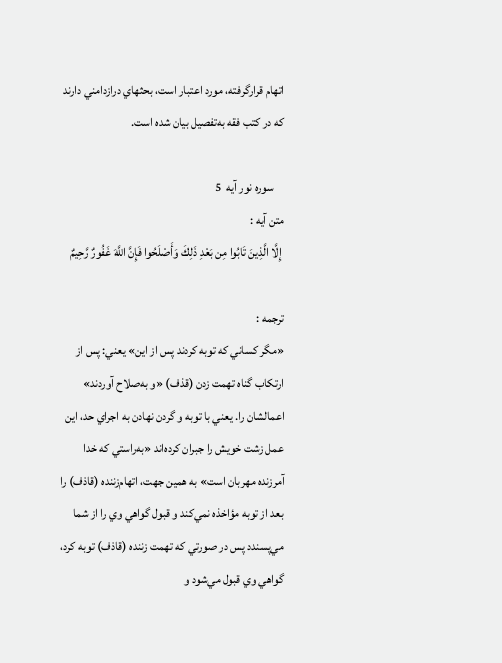اتهام‌ قرارگرفته‌، مورد اعتبار است‌، بحثهاي‌ درازدامني‌ دارند كه‌ در كتب‌ فقه‌ به‌تفصيل‌ بيان‌ شده‌ است‌.

    سوره نور آيه  5
متن آيه :
 إِلَّا الَّذِينَ تَابُوا مِن بَعْدِ ذَلِكَ وَأَصْلَحُوا فَإِنَّ اللَّهَ غَفُورٌ رَّحِيمٌ

ترجمه :
«مگر كساني‌ كه‌ توبه‌ كردند پس‌ از اين‌» يعني: پس‌ از ارتكاب‌ گناه‌ تهمت‌ زدن (قذف) «و به‌صلاح‌ آوردند» اعمالشان‌ را. يعني‌ با توبه‌ و گردن‌ نهادن‌ به‌ اجراي ‌حد، اين‌ عمل‌ زشت‌ خويش‌ را جبران‌ كرده‌اند «به‌راستي‌ كه‌ خدا آمرزنده‌ مهربان‌ است‌» به‌ همين‌ جهت‌، اتهام‌زننده‌ (قاذف) را بعد از توبه‌ مؤاخذه‌ نمي‌كند و قبول ‌گواهي‌ وي‌ را از شما مي‌پسندد پس‌ در صورتي‌ كه‌ تهمت‌ زننده‌ (قاذف) توبه ‌كرد، گواهي‌ وي‌ قبول‌ مي‌شود و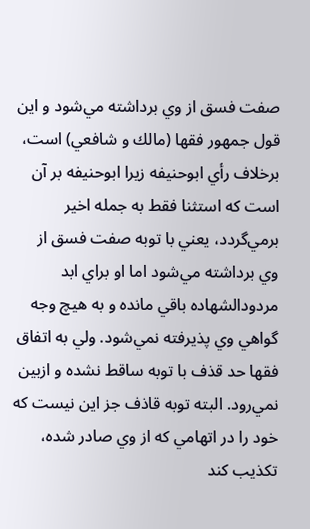صفت‌ فسق‌ از وي‌ برداشته‌ مي‌شود و اين‌ قول ‌جمهور فقها (مالك‌ و شافعي) است‌، برخلاف‌ رأي‌ ابوحنيفه‌ زيرا ابوحنيفه‌ بر آن‌ است‌ كه‌ استثنا فقط به‌ جمله‌ اخير برمي‌گردد، يعني‌ با توبه‌ صفت‌ فسق‌ از وي ‌برداشته‌ مي‌شود اما او براي‌ ابد مردودالشهاده‌ باقي‌ مانده‌ و به‌ هيچ‌ وجه‌ گواهي‌ وي ‌پذيرفته‌ نمي‌شود. ولي‌ به‌ اتفاق‌ فقها حد قذف‌ با توبه‌ ساقط نشده‌ و ازبين‌ نمي‌رود. البته‌ توبه‌ قاذف‌ جز اين‌ نيست‌ كه‌ خود را در اتهامي‌ كه‌ از وي‌ صادر شده‌، تكذيب ‌كند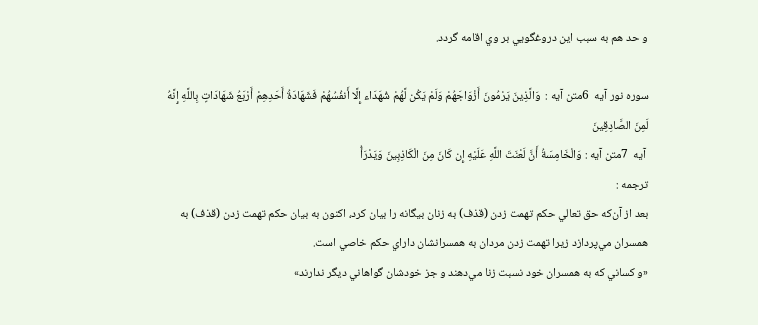و حد هم‌ به‌ سبب‌ اين‌ دروغگويي‌ بر وي‌ اقامه‌ گردد.

سوره نور آيه  6متن آيه :  وَالَّذِينَ يَرْمُونَ أَزْوَاجَهُمْ وَلَمْ يَكُن لَّهُمْ شُهَدَاء إِلَّا أَنفُسُهُمْ فَشَهَادَةُ أَحَدِهِمْ أَرْبَعُ شَهَادَاتٍ بِاللَّهِ إِنَّهُ لَمِنَ الصَّادِقِينَ
 آيه  7متن آيه : وَالْخَامِسَةُ أَنَّ لَعْنَتَ اللَّهِ عَلَيْهِ إِن كَانَ مِنَ الْكَاذِبِينَ وَيَدْرَأُ
ترجمه :
بعد از آن‌كه‌ حق‌ تعالي‌ حكم‌ تهمت‌ زدن‌ (قذف) به‌ زنان‌ بيگانه‌ را بيان‌ كرد، اكنون‌ به‌ بيان‌ حكم‌ تهمت‌ زدن‌ (قذف) به‌ همسران‌ مي‌پردازد زيرا تهمت‌ زدن ‌مردان‌ به‌ همسرانشان‌ داراي‌ حكم‌ خاصي‌ است‌.
«و كساني‌ كه‌ به‌ همسران‌ خود نسبت‌ زنا مي‌دهند و جز خودشان‌ گواهاني ‌ديگر ندارند»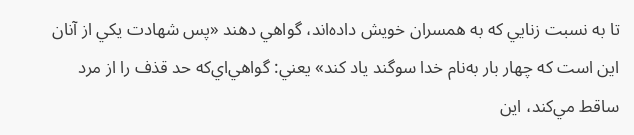تا به‌ نسبت‌ زنايي‌ كه‌ به‌ همسران‌ خويش‌ داده‌اند، گواهي‌ دهند «پس ‌شهادت‌ يكي‌ از آنان‌ اين‌ است‌ كه‌ چهار بار به‌نام‌ خدا سوگند ياد كند» يعني: گواهي‌اي‌كه‌ حد قذف‌ را از مرد ساقط مي‌كند، اين‌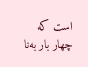است‌ كه‌ چهار بار به‌نا